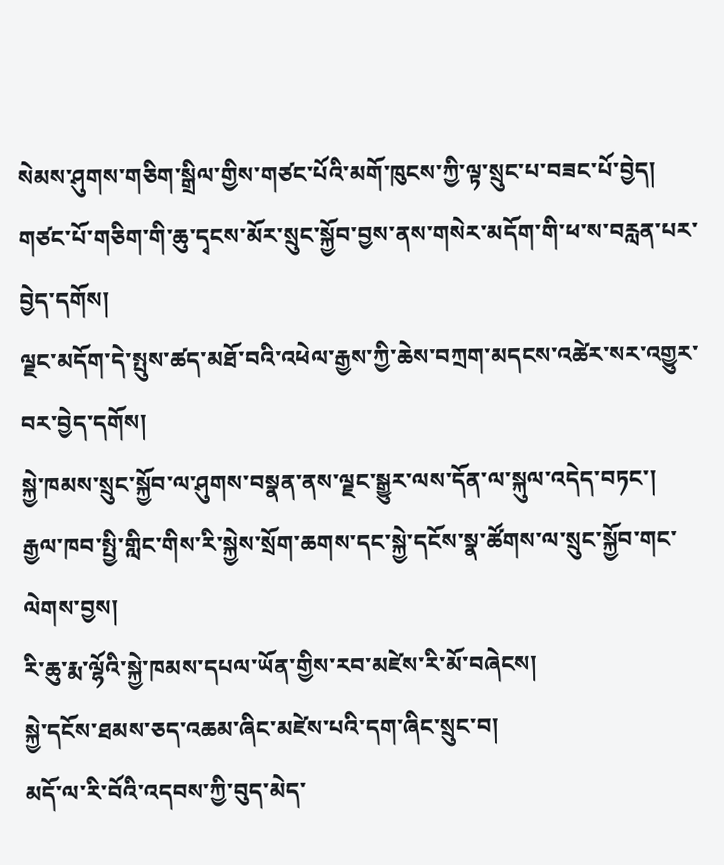སེམས་ཤུགས་གཅིག་སྒྲིལ་གྱིས་གཙང་པོའི་མགོ་ཁུངས་ཀྱི་ལྟ་སྲུང་པ་བཟང་པོ་བྱེད།
གཙང་པོ་གཅིག་གི་ཆུ་དྭངས་མོར་སྲུང་སྐྱོབ་བྱས་ནས་གསེར་མདོག་གི་ཕ་ས་བརླན་པར་བྱེད་དགོས།
ལྗང་མདོག་དེ་སྤུས་ཚད་མཐོ་བའི་འཕེལ་རྒྱས་ཀྱི་ཆེས་བཀྲག་མདངས་འཚེར་སར་འགྱུར་བར་བྱེད་དགོས།
སྐྱེ་ཁམས་སྲུང་སྐྱོབ་ལ་ཤུགས་བསྣན་ནས་ལྗང་སྒྱུར་ལས་དོན་ལ་སྐུལ་འདེད་བཏང་།
རྒྱལ་ཁབ་སྤྱི་གླིང་གིས་རི་སྐྱེས་སྲོག་ཆགས་དང་སྐྱེ་དངོས་སྣ་ཚོགས་ལ་སྲུང་སྐྱོབ་གང་ལེགས་བྱས།
རི་ཆུ་རྨ་ལྷོའི་སྐྱེ་ཁམས་དཔལ་ཡོན་གྱིས་རབ་མཛེས་རི་མོ་བཞེངས།
སྐྱེ་དངོས་ཐམས་ཅད་འཆམ་ཞིང་མཛེས་པའི་དག་ཞིང་སྲུང་བ།
མདོ་ལ་རི་བོའི་འདབས་ཀྱི་བུད་མེད་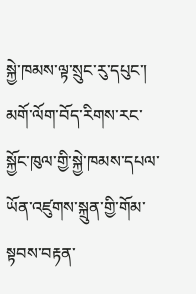སྐྱེ་ཁམས་ལྟ་སྲུང་རུ་དཔུང་།
མགོ་ལོག་བོད་རིགས་རང་སྐྱོང་ཁུལ་གྱི་སྐྱེ་ཁམས་དཔལ་ཡོན་འཛུགས་སྐྲུན་གྱི་གོམ་སྟབས་བརྟན་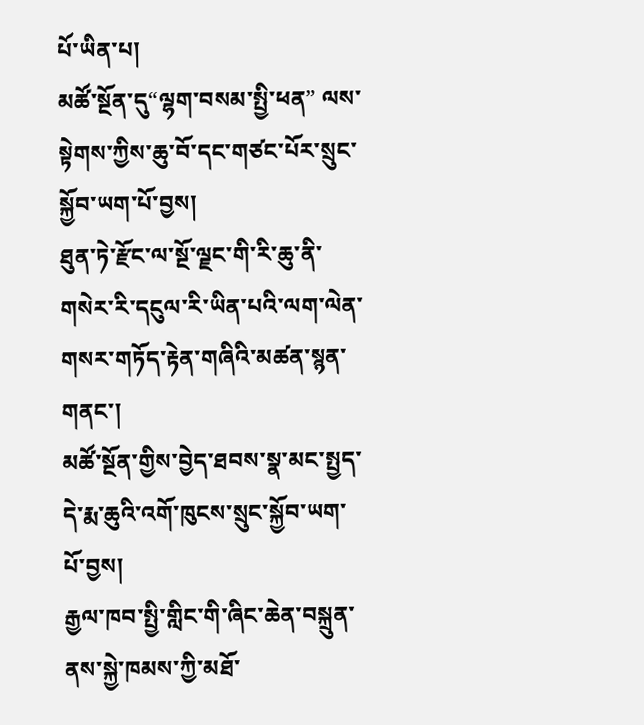པོ་ཡིན་པ།
མཚོ་སྔོན་དུ“ལྷག་བསམ་སྤྱི་ཕན” ལས་སྟེགས་ཀྱིས་ཆུ་བོ་དང་གཙང་པོར་སྲུང་སྐྱོབ་ཡག་པོ་བྱས།
ཐུན་ཏེ་རྫོང་ལ་སྔོ་ལྗང་གི་རི་ཆུ་ནི་གསེར་རི་དངུལ་རི་ཡིན་པའི་ལག་ལེན་གསར་གཏོད་རྟེན་གཞིའི་མཚན་སྙན་གནང་།
མཚོ་སྔོན་གྱིས་བྱེད་ཐབས་སྣ་མང་སྤྱད་དེ་རྨ་ཆུའི་འགོ་ཁུངས་སྲུང་སྐྱོབ་ཡག་པོ་བྱས།
རྒྱལ་ཁབ་སྤྱི་གླིང་གི་ཞིང་ཆེན་བསྐྲུན་ནས་སྐྱེ་ཁམས་ཀྱི་མཐོ་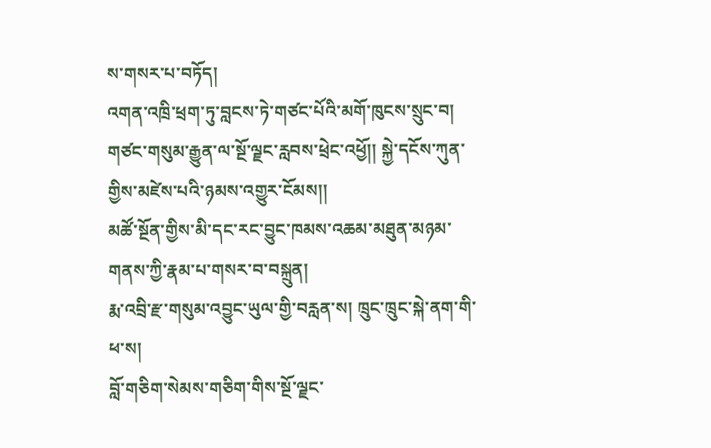ས་གསར་པ་བཏོད།
འགན་འཁྲི་ཕྲག་ཏུ་བླངས་ཏེ་གཙང་པོའི་མགོ་ཁུངས་སྲུང་བ།
གཙང་གསུམ་རྒྱུན་ལ་སྔོ་ལྗང་རླབས་ཕྲེང་འཕྱོ།། སྐྱེ་དངོས་ཀུན་གྱིས་མཛེས་པའི་ཉམས་འགྱུར་ངོམས།།
མཚོ་སྔོན་གྱིས་མི་དང་རང་བྱུང་ཁམས་འཆམ་མཐུན་མཉམ་གནས་ཀྱི་རྣམ་པ་གསར་བ་བསྐྲུན།
རྨ་འབྲི་རྫ་གསུམ་འབྱུང་ཡུལ་གྱི་བརླན་ས། ཁྲུང་ཁྲུང་སྐེ་ནག་གི་ཕ་ས།
བློ་གཅིག་སེམས་གཅིག་གིས་སྔོ་ལྗང་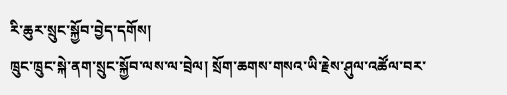རི་ཆུར་སྲུང་སྐྱོབ་བྱེད་དགོས།
ཁྲུང་ཁྲུང་སྐེ་ནག་སྲུང་སྐྱོབ་ལས་ལ་བྲེལ། སྲོག་ཆགས་གསའ་ཡི་རྗེས་ཤུལ་འཚོལ་བར་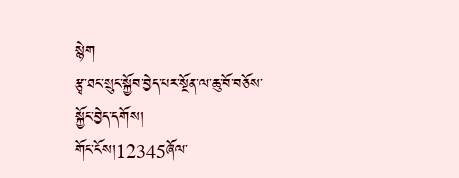སྙེག
རྩྭ་ཐང་སྲུང་སྐྱོབ་བྱེད་པར་སྔོན་ལ་ཆུ་བོ་བཅོས་སྐྱོང་བྱེད་དགོས།
གོང་ངོས།12345ཞོལ་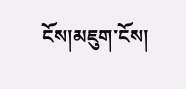ངོས།མཇུག་ངོས།